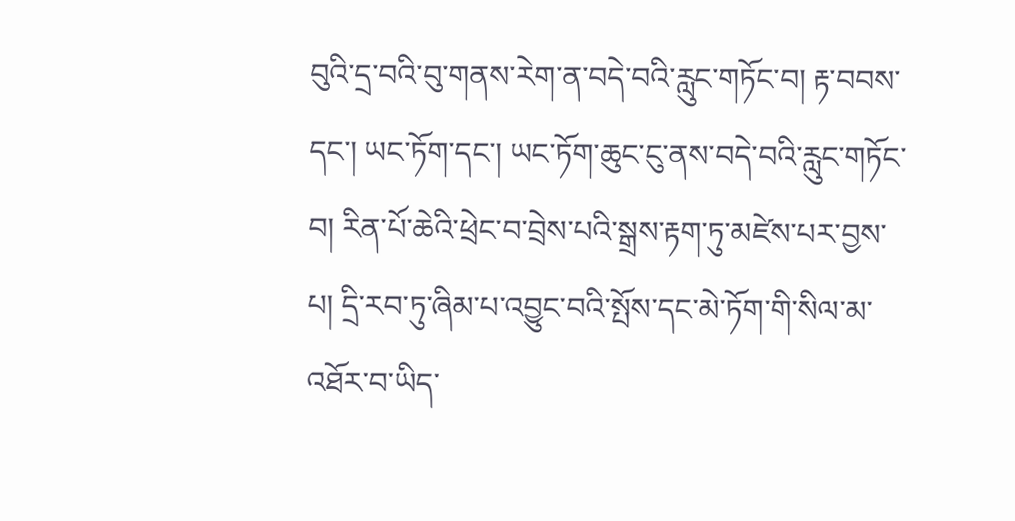བུའི་དྲ་བའི་བུ་གནས་རེག་ན་བདེ་བའི་རླུང་གཏོང་བ། རྟ་བབས་དང་། ཡང་ཏོག་དང་། ཡང་ཏོག་ཆུང་ངུ་ནས་བདེ་བའི་རླུང་གཏོང་བ། རིན་པོ་ཆེའི་ཕྲེང་བ་བྲེས་པའི་སྒྲས་རྟག་ཏུ་མཛེས་པར་བྱས་པ། དྲི་རབ་ཏུ་ཞིམ་པ་འབྱུང་བའི་སྤོས་དང་མེ་ཏོག་གི་སིལ་མ་འཐོར་བ་ཡིད་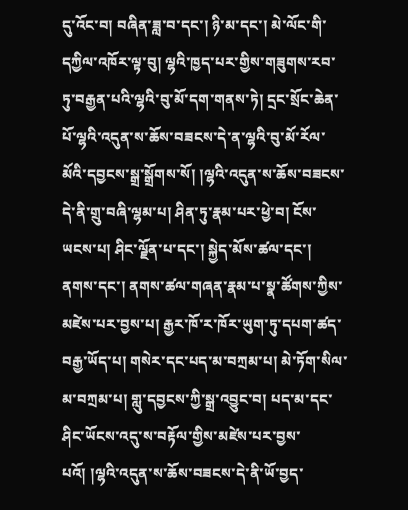དུ་འོང་བ། བཞིན་ཟླ་བ་དང་། ཉི་མ་དང་། མེ་ལོང་གི་དཀྱིལ་འཁོར་ལྟ་བུ། ལྷའི་ཁྱད་པར་གྱིས་གཟུགས་རབ་ཏུ་བརྒྱན་པའི་ལྷའི་བུ་མོ་དག་གནས་ཏེ། དྲང་སྲོང་ཆེན་པོ་ལྷའི་འདུན་ས་ཆོས་བཟངས་དེ་ན་ལྷའི་བུ་མོ་རོལ་མོའི་དབྱངས་སྒྲ་སྒྲོགས་སོ། །ལྷའི་འདུན་ས་ཆོས་བཟངས་དེ་ནི་གྲུ་བཞི་ལྷམ་པ། ཤིན་ཏུ་རྣམ་པར་ཕྱེ་བ། ངོས་ཡངས་པ། ཤིང་ལྗོན་པ་དང་། སྐྱེད་མོས་ཚལ་དང་། ནགས་དང་། ནགས་ཚལ་གཞན་རྣམ་པ་སྣ་ཚོགས་ཀྱིས་མཛེས་པར་བྱས་པ། རྒྱར་ཁོ་ར་ཁོར་ཡུག་ཏུ་དཔག་ཚད་བརྒྱ་ཡོད་པ། གསེར་དང་པད་མ་བཀྲམ་པ། མེ་ཏོག་སིལ་མ་བཀྲམ་པ། གླུ་དབྱངས་ཀྱི་སྒྲ་འབྱུང་བ། པད་མ་དང་ཤིང་ཡོངས་འདུ་ས་བརྟོལ་གྱིས་མཛེས་པར་བྱས་པའོ། །ལྷའི་འདུན་ས་ཆོས་བཟངས་དེ་ནི་ཡོ་བྱད་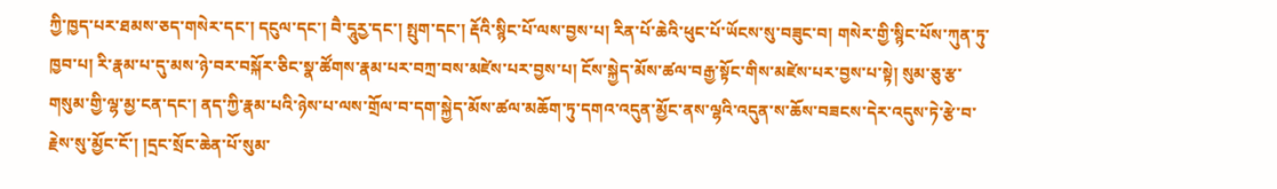ཀྱི་ཁྱད་པར་ཐམས་ཅད་གསེར་དང་། དངུལ་དང་། བཻ་དཱུརྱ་དང་། སྤུག་དང་། རྡོའི་སྙིང་པོ་ལས་བྱས་པ། རིན་པོ་ཆེའི་ཕུང་པོ་ཡོངས་སུ་བཟུང་བ། གསེར་གྱི་སྙིང་པོས་ཀུན་ཏུ་ཁྱབ་པ། རི་རྣམ་པ་དུ་མས་ཉེ་བར་བསྐོར་ཅིང་སྣ་ཚོགས་རྣམ་པར་བཀྲ་བས་མཛེས་པར་བྱས་པ། ངོས་སྐྱེད་མོས་ཚལ་བརྒྱ་སྟོང་གིས་མཛེས་པར་བྱས་པ་སྟེ། སུམ་ཅུ་རྩ་གསུམ་གྱི་ལྷ་མྱ་ངན་དང་། ནད་ཀྱི་རྣམ་པའི་ཉེས་པ་ལས་གྲོལ་བ་དག་སྐྱེད་མོས་ཚལ་མཆོག་ཏུ་དགའ་འདུན་མྱོང་ནས་ལྷའི་འདུན་ས་ཆོས་བཟངས་དེར་འདུས་ཏེ་རྩེ་བ་རྗེས་སུ་མྱོང་ངོ་། །དྲང་སྲོང་ཆེན་པོ་སུམ་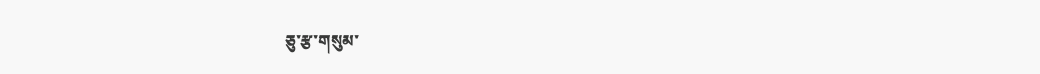ཅུ་རྩ་གསུམ་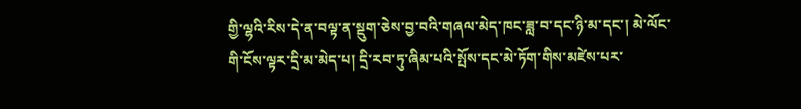གྱི་ལྷའི་རིས་དེ་ན་བལྟ་ན་སྡུག་ཅེས་བྱ་བའི་གཞལ་མེད་ཁང་ཟླ་བ་དང་ཉི་མ་དང་། མེ་ལོང་གི་ངོས་ལྟར་དྲི་མ་མེད་པ། དྲི་རབ་ཏུ་ཞིམ་པའི་སྤོས་དང་མེ་ཏོག་གིས་མཛེས་པར་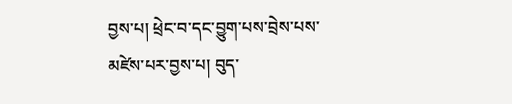བྱས་པ། ཕྲེང་བ་དང་བྱུག་པས་བྲེས་པས་མཛེས་པར་བྱས་པ། བུད་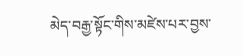མེད་བརྒྱ་སྟོང་གིས་མཛེས་པར་བྱས་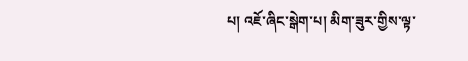པ། འཇོ་ཞིང་སྒེག་པ། མིག་ཟུར་གྱིས་ལྟ་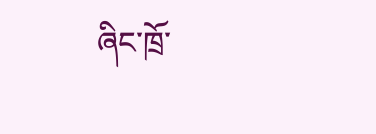ཞིང་ཁྲོ་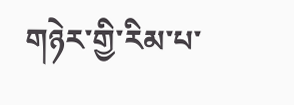གཉེར་གྱི་རིམ་པ་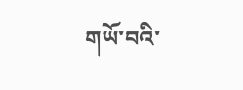གཡོ་བའི་